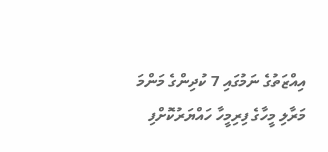އިއްޒަތުގެ ނަމުގައި 7 ކުދިންގެ މަންމަ މަރާލި މީހާގެ ފިރިމީހާ ހައްޔަރުކޮށްފި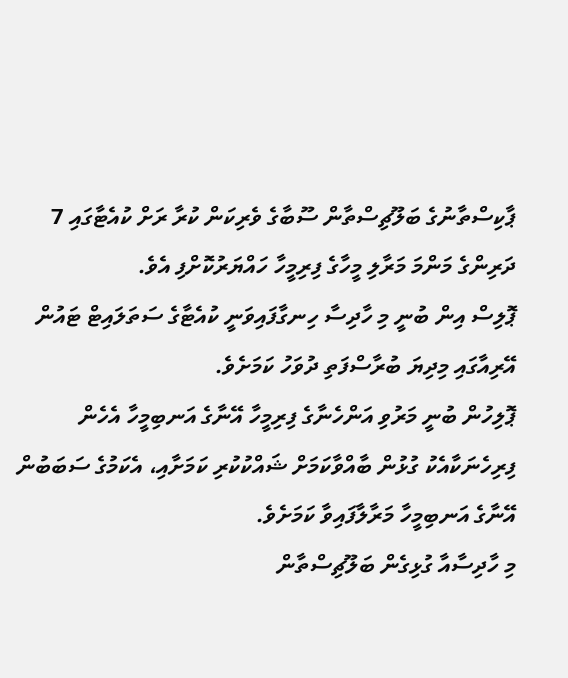ޕާކިސްތާނުގެ ބަލޫޗިސްތާން ސޫބާގެ ވެރިކަން ކުރާ ރަށް ކުއެޓާގައި 7 ދަރިންގެ މަންމަ މަރާލި މީހާގެ ފިރިމީހާ ހައްޔަރުކޮށްފި އެވެ.
ޕޮލިސް އިން ބުނީ މި ހާދިސާ ހިނގާފައިވަނީ ކުއެޓާގެ ސަތަލައިޓް ޓައުން އޭރިއާގައި މިދިޔަ ބުރާސްފަތި ދުވަހު ކަމަށެވެ.
ޕޮލިހުން ބުނީ މަރުވި އަންހެނާގެ ފިރިމީހާ އޭނާގެ އަނބިމީހާ އެހެން ފިރިހެނަކާއެކު ގުޅުން ބާއްވާކަމަށް ޝައްކުކުރި ކަމަށާއި، އެކަމުގެ ސަބަބުން އޭނާގެ އަނބިމީހާ މަރާލާފައިވާ ކަމަށެވެ.
މި ހާދިސާއާ ގުޅިގެން ބަލޫޗިސްތާން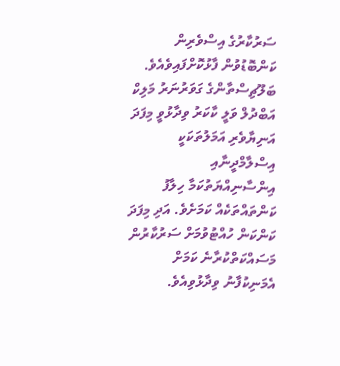ސަރުކާރުގެ އިސްވެރިން ކަންބޮޑުވުން ފާޅުކޮށްފައިވެއެވެ. ބަލޫޗިސްތާންގެ ގަވަރުނަރު މަލިކް އަބްދުލް ވަލީ ކާކަރު ވިދާޅުވީ މިފަދަ އަނިޔާވެރި އަމަލުތަކަކީ އިސްލާމްދީނާއި އިންސާނިއްޔަތުކަމާ ހިލާފު ކަންތައްތަކެއް ކަމަށެވެ. އަދި މިފަދަ ކަންކަން ހުއްޓުވުމަށް ސަރުކާރުން މަސައްކަތްކުރާނެ ކަމަށް އެމަނިކުފާނު ވިދާޅުވިއެވެ.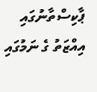ޕާކިސްތާނުގައި އިއްޒަތު ގެ ނަމުގައި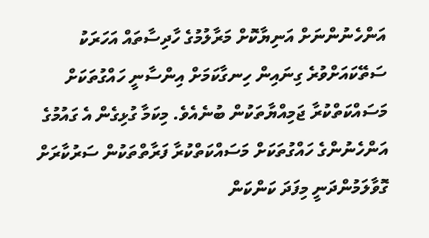އަންހެނުންނަށް އަނިޔާކޮށް މަރާލުމުގެ ހާދިސާތައް އަހަރަކު ސަތޭކައަށްވުރެ ގިނައިން ހިނގާކަމަށް އިންސާނީ ހައްގުތަކަށް މަސައްކަތްކުރާ ޖަމިއްޔާތަކުން ބުނެއެވެ. މިކަމާ ގުޅިގެން އެ ގައުމުގެ އަންހެނުންގެ ހައްގުތަކަށް މަސައްކަތްކުރާ ފަރާތްތަކުން ސަރުކާރަށް ގޮވާލަމުންދަނީ މިފަދަ ކަންކަން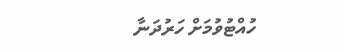ހުއްޓުވުމަށް ހަރުދަނާ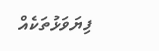ފިޔަވަޅުތަކެއް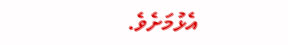އެޅުމަށެވެ.